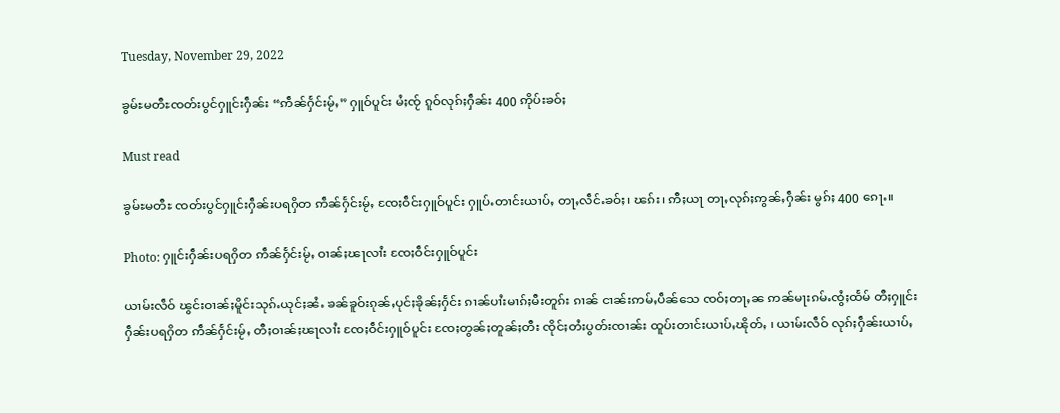Tuesday, November 29, 2022

ၶွမ်ႊမတီႊၸတ်းပွင်ႁူင်းႁဵၼ်း “ဢဵၼ်ႁႅင်းမႂ်ႇ” ႁူဝ်ပူင်း မႆႈၸႂ် ၵူဝ်လုၵ်ႈႁဵၼ်း 400 ဢိုပ်းၶဝ်ႈ

Must read

ၶွမ်ႊမတီႊ ၸတ်းပွင်ႁူင်းႁဵၼ်းပရႁိတ ဢဵၼ်ႁႅင်းမႂ်ႇ ၸႄႈဝဵင်းႁူဝ်ပူင်း ႁူပ်ႉတၢင်းယၢပ်ႇ တႃႇလဵင်ႉၶဝ်ႈ၊ ၽၵ်း၊ ဢီႈယႃ တႃႇလုၵ်ႈဢွၼ်ႇႁဵၼ်း မွၵ်ႈ 400 ၵေႃႉ။

Photo: ႁူင်းႁဵၼ်းပရႁိတ ဢဵၼ်ႁႅင်းမႂ်ႇ ဝၢၼ်ႈၽႃလၢႆး ၸႄႈဝဵင်းႁူဝ်ပူင်း

ယၢမ်းလဵဝ် ၽွင်းဝၢၼ်ႈမိူင်းသုၵ်ႉယုင်ႈၼႆႉ ၶၼ်ၶူဝ်းၵုၼ်ႇပုင်ႈၶိုၼ်ႈႁႅင်း ၵၢၼ်ပၢႆးမၢၵ်ႈမီးတူၵ်း ၵၢၼ် ငၢၼ်းဢမ်ႇပဵၼ်သေ ၸဝ်ႈတႃႇၼ ဢၼ်မႃးၵမ်ႉၸွႆႈထႅမ် တီႈႁူင်းႁဵၼ်းပရႁိတ ဢဵၼ်ႁႅင်းမႂ်ႇ တီႈဝၢၼ်ႈၽႃလၢႆး ၸႄႈဝဵင်းႁူဝ်ပူင်း ၸႄႈတွၼ်ႈတူၼ်ႈတီး ၸိုင်ႈတႆးပွတ်းၸၢၼ်း ထူပ်းတၢင်းယၢပ်ႇၽိုတ်ႇ ၊ ယၢမ်းလဵဝ် လုၵ်ႈႁဵၼ်းယၢပ်ႇ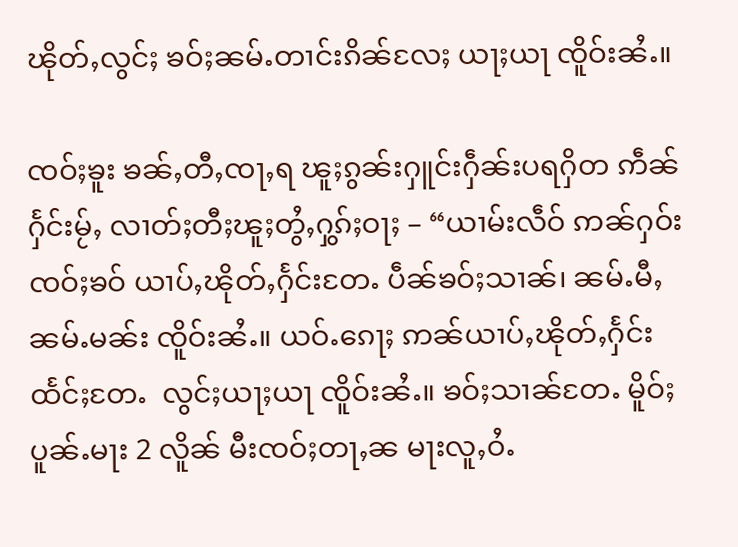ၽိုတ်ႇလွင်ႈ ၶဝ်ႈၼမ်ႉတၢင်းၵိၼ်လႄႈ ယႃႈယႃ ၸိူဝ်းၼႆႉ။

ၸဝ်ႈၶူး ၶၼ်ႇတီႇၸႃႇရ ၽူႈၵွၼ်းႁူင်းႁဵၼ်းပရႁိတ ဢဵၼ်ႁႅင်းမႂ်ႇ လၢတ်ႈတီႈၽူႈတွႆႇႁွၵ်ႈဝႃႈ – “ယၢမ်းလဵဝ် ဢၼ်ႁဝ်းၸဝ်ႈၶဝ် ယၢပ်ႇၽိုတ်ႇႁႅင်းတႄႉ ပဵၼ်ၶဝ်ႈသၢၼ်၊ ၼမ်ႉမီႇၼမ်ႉမၼ်း ၸိူဝ်းၼႆႉ။ ယဝ်ႉၵေႃႈ ဢၼ်ယၢပ်ႇၽိုတ်ႇႁႅင်းထႅင်ႈတႄႉ  လွင်ႈယႃႈယႃ ၸိူဝ်းၼႆႉ။ ၶဝ်ႈသၢၼ်တႄႉ မိူဝ်ႈပူၼ်ႉမႃး 2 လိူၼ် မီးၸဝ်ႈတႃႇၼ မႃးလူႇဝႆႉ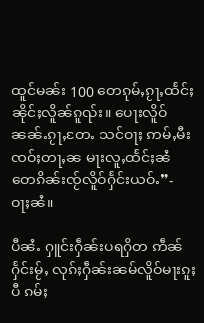ထူင်မၼ်း 100 တေၵုမ်ႇၵႂႃႇထႅင်ႈ ၼိုင်ႈလိူၼ်ၵူၺ်း။ ပေႃးလိူဝ်ၼၼ်ႉၵႂႃႇတႄႉ သင်ဝႃႈ ဢမ်ႇမီးၸဝ်ႈတႃႇၼ မႃးလူႇထႅင်ႈၼႆ တေၵိၼ်းၸႂ်လိူဝ်ႁႅင်းယဝ်ႉ”- ဝႃႈၼႆ။

ပီၼႆႉ ႁူင်းႁဵၼ်းပရႁိတ ဢဵၼ်ႁႅင်းမႂ်ႇ လုၵ်ႈႁဵၼ်းၼမ်လိူဝ်မႃးၵူႈပီ ၵမ်ႈ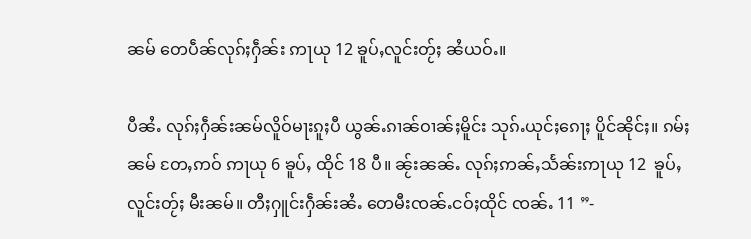ၼမ် တေပဵၼ်လုၵ်ႈႁဵၼ်း ဢႃယု 12 ၶူပ်ႇလူင်းတႂ်ႈ ၼႆယဝ်ႉ။

ပီၼႆႉ လုၵ်ႈႁဵၼ်းၼမ်လိူဝ်မႃးၵူႈပီ ယွၼ်ႉၵၢၼ်ဝၢၼ်ႈမိူင်း သုၵ်ႉယုင်ႈၵေႃႈ ပိူင်ၼိုင်ႈ။ ၵမ်ႈၼမ် တႄႇဢဝ် ဢႃယု 6 ၶူပ်ႇ ထိုင် 18 ပီ။ ၼႂ်းၼၼ်ႉ လုၵ်ႈဢၼ်ႇသႅၼ်းဢႃယု 12  ၶူပ်ႇလူင်းတႂ်ႈ မီးၼမ်။ တီႈႁူင်းႁဵၼ်းၼႆႉ တေမီးၸၼ်ႉငဝ်ႈထိုင် ၸၼ်ႉ 11 ”-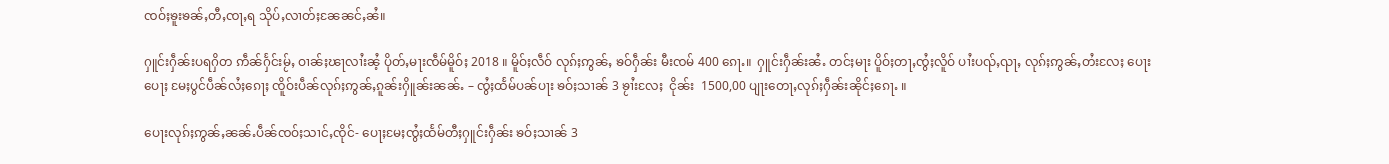ၸဝ်ႈၶူးၶၼ်ႇတီႇၸႃႇရ သိုပ်ႇလၢတ်ႈၼႄၼင်ႇၼႆ။

ႁူင်းႁဵၼ်းပရႁိတ ဢဵၼ်ႁႅင်းမႂ်ႇ ဝၢၼ်ႈၽႃလၢႆးၼႆ့ ပိုတ်ႇမႃးၸဵမ်မိူဝ်ႈ 2018 ။ မိူဝ်ႈလဵဝ် လုၵ်ႈဢွၼ်ႇ ၶဝ်ႁဵၼ်း မီးၸမ် 400 ၵေႃႉ။  ႁူင်းႁဵၼ်းၼႆႉ တင်ႈမႃး ပိူဝ်ႈတႃႇၸွႆႈလိူဝ် ပၢႆးပၺ်ႇၺႃႇ လုၵ်ႈဢွၼ်ႇတႆးလႄႈ ပေႃးပေႃႈ မႄႈပွင်ပဵၼ်လႆႈၵေႃႈ ၸိူဝ်းပဵၼ်လုၵ်ႈဢွၼ်ႇၵူၼ်းႁိူၼ်းၼၼ်ႉ – ၸွႆႈထႅမ်ပၼ်ပႃး ၶဝ်ႈသၢၼ် 3 ၶႂၢႆးလႄႈ  ငိုၼ်း  1500,00 ပျႃးတေႃႇလုၵ်ႈႁဵၼ်းၼိုင်ႈၵေႃႉ ။

ပေႃးလုၵ်ႈဢွၼ်ႇၼၼ်ႉပဵၼ်ၸဝ်ႈသၢင်ႇၸိုင်- ပေႃႈမႄႈၸွႆႈထႅမ်တီႈႁူင်းႁဵၼ်း ၶဝ်ႈသၢၼ် 3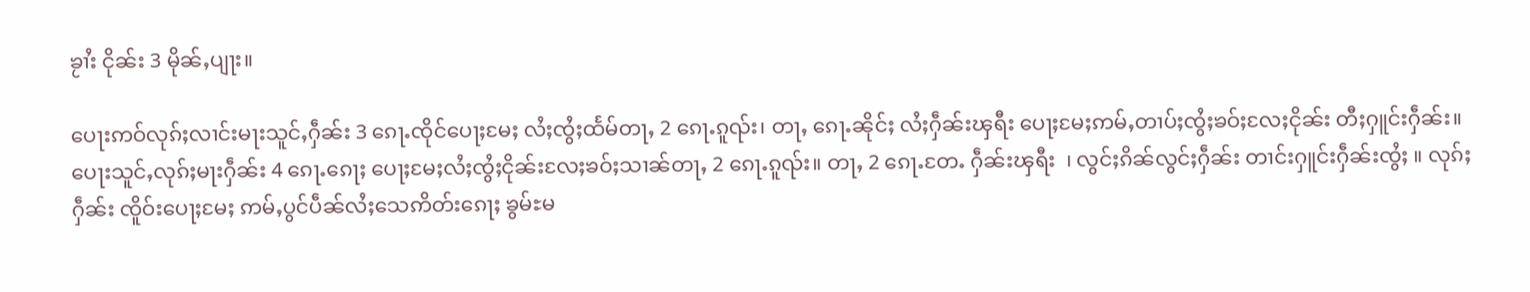ၶႂၢႆး ငိုၼ်း 3 မိုၼ်ႇပျႃး။

ပေႃးဢဝ်လုၵ်ႈလၢင်းမႃးသူင်ႇႁဵၼ်း 3 ၵေႃႉၸိုင်ပေႃႈမႄႈ လႆႈၸွႆႈထႅမ်တႃႇ 2 ၵေႃႉၵူၺ်း၊ တႃႇ ၵေႃႉၼိုင်ႈ လႆႈႁဵၼ်းၾရီး ပေႃႈမႄႈဢမ်ႇတၢပ်ႈၸွႆႈၶဝ်ႈလႄႈငိုၼ်း တီႈႁူင်းႁဵၼ်း။ ပေႃးသူင်ႇလုၵ်ႈမႃးႁဵၼ်း 4 ၵေႃႉၵေႃႈ ပေႃႈမႄႈလႆႈၸွႆႈငိုၼ်းလႄႈၶဝ်ႈသၢၼ်တႃႇ 2 ၵေႃႉၵူၺ်း။ တႃႇ 2 ၵေႃႉတႄႉ ႁဵၼ်းၾရီး  ၊ လွင်ႈၵိၼ်လွင်ႈႁဵၼ်း တၢင်းႁူင်းႁဵၼ်းၸွႆႈ ။ လုၵ်ႈႁဵၼ်း ၸိူဝ်းပေႃႈမႄႈ ဢမ်ႇပွင်ပဵၼ်လႆႈသေဢိတ်းၵေႃႈ ၶွမ်ႊမ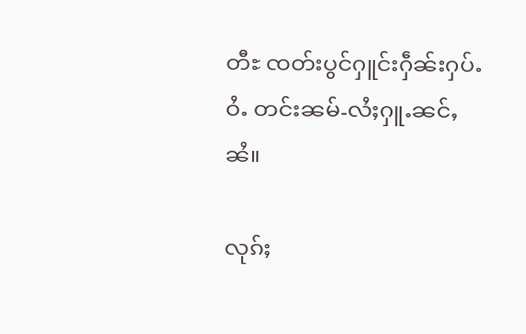တီႊ ၸတ်းပွင်ႁူင်းႁဵၼ်းႁပ်ႉဝႆႉ တင်းၼမ်-လႆႈႁူႉၼင်ႇၼႆ။

လုၵ်ႈ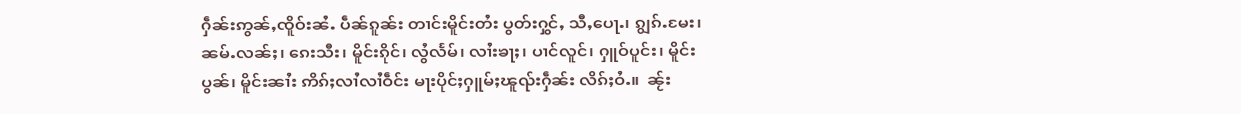ႁဵၼ်းဢွၼ်ႇၸိူဝ်းၼႆႉ ပဵၼ်ၵူၼ်း တၢင်းမိူင်းတႆး ပွတ်းႁွင်ႇ သီႇပေႃႉ၊ ၵျွၵ်ႉမႄး၊ ၼမ်ႉလၼ်ႈ၊ ၵေးသီး၊ မိူင်းၵိုင်၊ လွႆလႅမ်၊ လၢႆးၶႃႈ၊ ပၢင်လူင်၊ ႁူဝ်ပူင်း၊ မိူင်းပွၼ်၊ မိူင်းၼၢႆး ဢိၵ်ႈလၢႆလၢႆဝဵင်း မႃးပိုင်ႈႁူမ်ႈၽူၺ်းႁဵၼ်း လိၵ်ႈဝႆႉ။  ၼႂ်း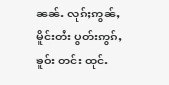ၼၼ်ႉ လုၵ်ႈဢွၼ်ႇ မိူင်းတႆး ပွတ်းဢွၵ်ႇၶူဝ်း တင်း ထုင်ႉ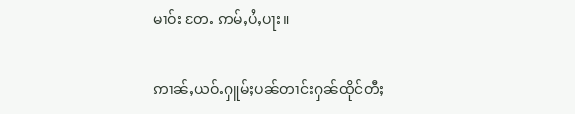မၢဝ်း တႄႉ ဢမ်ႇပႆႇပႃး။

ဢၢၼ်ႇယဝ်ႉႁူမ်ႈပၼ်တၢင်းႁၼ်ထိုင်တီႈ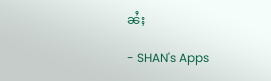ၼႆႈ

- SHAN's Apps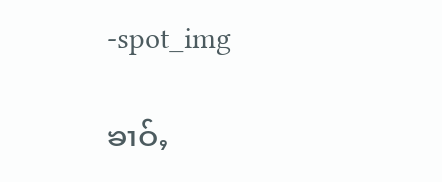-spot_img

ၶၢဝ်ႇ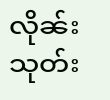လိုၼ်းသုတ်း